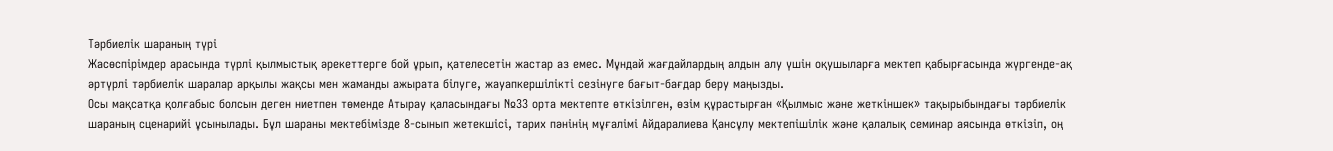Тәрбиелік шараның түрі
Жасөспірімдер арасында түрлі қылмыстық әрекеттерге бой ұрып, қателесетін жастар аз емес. Мұндай жағдайлардың алдын алу үшін оқушыларға мектеп қабырғасында жүргенде-ақ әртүрлі тәрбиелік шаралар арқылы жақсы мен жаманды ажырата білуге, жауапкершілікті сезінуге бағыт-бағдар беру маңызды.
Осы мақсатқа қолғабыс болсын деген ниетпен төменде Атырау қаласындағы №33 орта мектепте өткізілген, өзім құрастырған «Қылмыс және жеткіншек» тақырыбындағы тәрбиелік шараның сценарийі ұсынылады. Бұл шараны мектебімізде 8-сынып жетекшісі, тарих пәнінің мұғалімі Айдаралиева Қансұлу мектепішілік және қалалық семинар аясында өткізіп, оң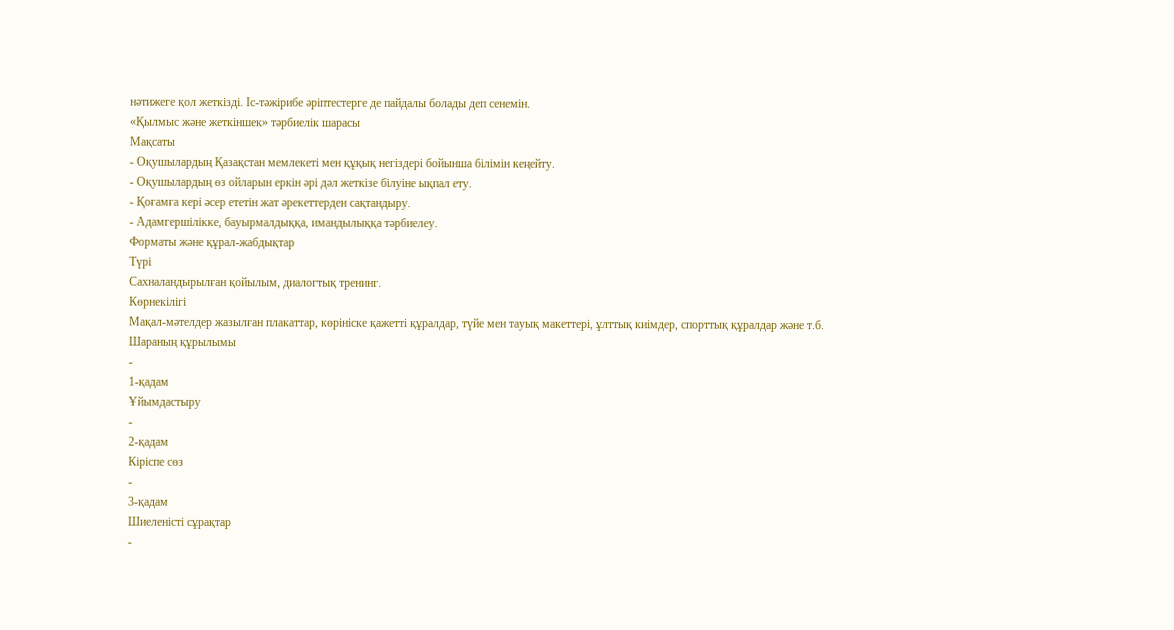нәтижеге қол жеткізді. Іс-тәжірибе әріптестерге де пайдалы болады деп сенемін.
«Қылмыс және жеткіншек» тәрбиелік шарасы
Мақсаты
- Оқушылардың Қазақстан мемлекеті мен құқық негіздері бойынша білімін кеңейту.
- Оқушылардың өз ойларын еркін әрі дәл жеткізе білуіне ықпал ету.
- Қоғамға кері әсер ететін жат әрекеттерден сақтандыру.
- Адамгершілікке, бауырмалдыққа, имандылыққа тәрбиелеу.
Форматы және құрал-жабдықтар
Түрі
Сахналандырылған қойылым, диалогтық тренинг.
Көрнекілігі
Мақал-мәтелдер жазылған плакаттар, көрініске қажетті құралдар, түйе мен тауық макеттері, ұлттық киімдер, спорттық құралдар және т.б.
Шараның құрылымы
-
1-қадам
Ұйымдастыру
-
2-қадам
Кіріспе сөз
-
3-қадам
Шиеленісті сұрақтар
-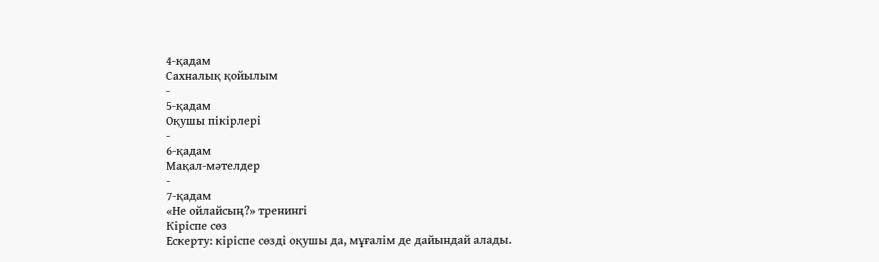4-қадам
Сахналық қойылым
-
5-қадам
Оқушы пікірлері
-
6-қадам
Мақал-мәтелдер
-
7-қадам
«Не ойлайсың?» тренингі
Кіріспе сөз
Ескерту: кіріспе сөзді оқушы да, мұғалім де дайындай алады.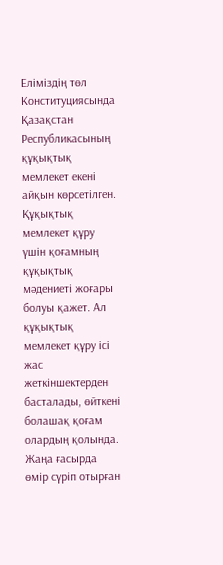Еліміздің төл Конституциясында Қазақстан Республикасының құқықтық мемлекет екені айқын көрсетілген. Құқықтық мемлекет құру үшін қоғамның құқықтық мәдениеті жоғары болуы қажет. Ал құқықтық мемлекет құру ісі жас жеткіншектерден басталады, өйткені болашақ қоғам олардың қолында.
Жаңа ғасырда өмір сүріп отырған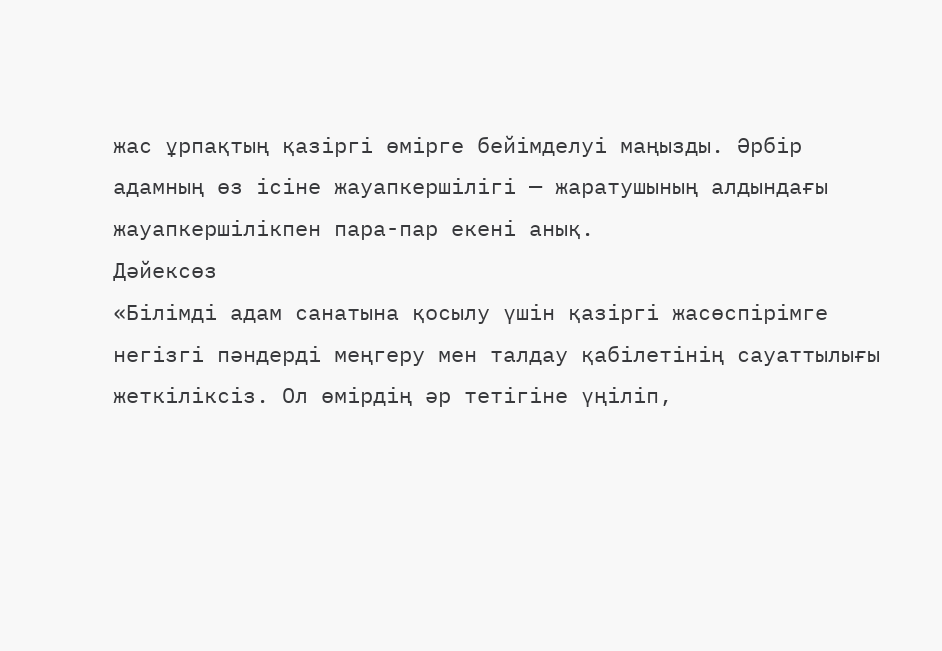жас ұрпақтың қазіргі өмірге бейімделуі маңызды. Әрбір адамның өз ісіне жауапкершілігі — жаратушының алдындағы жауапкершілікпен пара-пар екені анық.
Дәйексөз
«Білімді адам санатына қосылу үшін қазіргі жасөспірімге негізгі пәндерді меңгеру мен талдау қабілетінің сауаттылығы жеткіліксіз. Ол өмірдің әр тетігіне үңіліп,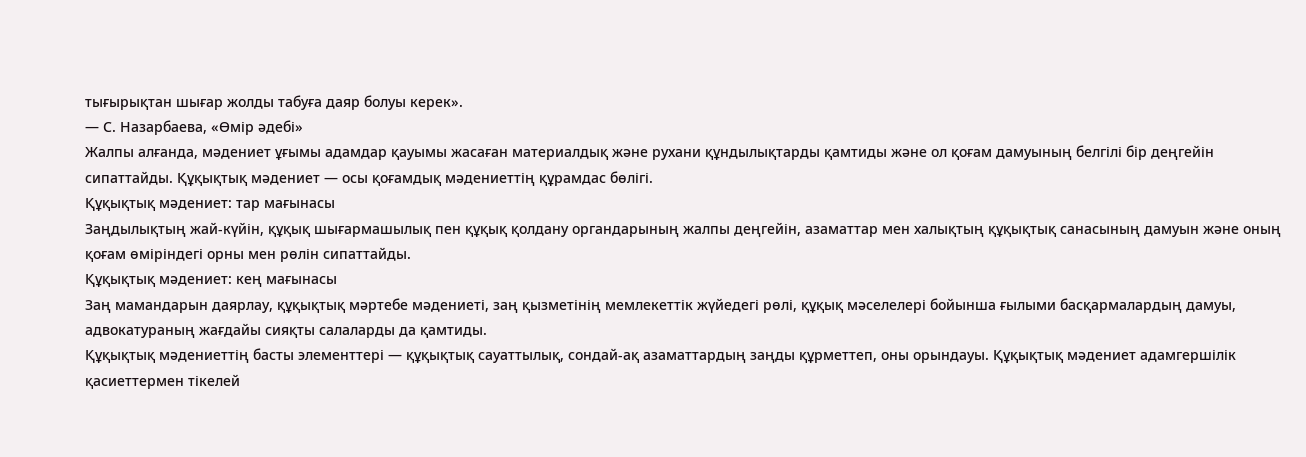тығырықтан шығар жолды табуға даяр болуы керек».
— С. Назарбаева, «Өмір әдебі»
Жалпы алғанда, мәдениет ұғымы адамдар қауымы жасаған материалдық және рухани құндылықтарды қамтиды және ол қоғам дамуының белгілі бір деңгейін сипаттайды. Құқықтық мәдениет — осы қоғамдық мәдениеттің құрамдас бөлігі.
Құқықтық мәдениет: тар мағынасы
Заңдылықтың жай-күйін, құқық шығармашылық пен құқық қолдану органдарының жалпы деңгейін, азаматтар мен халықтың құқықтық санасының дамуын және оның қоғам өміріндегі орны мен рөлін сипаттайды.
Құқықтық мәдениет: кең мағынасы
Заң мамандарын даярлау, құқықтық мәртебе мәдениеті, заң қызметінің мемлекеттік жүйедегі рөлі, құқық мәселелері бойынша ғылыми басқармалардың дамуы, адвокатураның жағдайы сияқты салаларды да қамтиды.
Құқықтық мәдениеттің басты элементтері — құқықтық сауаттылық, сондай-ақ азаматтардың заңды құрметтеп, оны орындауы. Құқықтық мәдениет адамгершілік қасиеттермен тікелей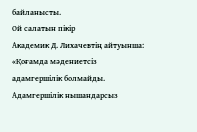байланысты.
Ой салатын пікір
Академик Д. Лихачевтің айтуынша: «Қоғамда мәдениетсіз адамгершілік болмайды. Адамгершілік нышандарсыз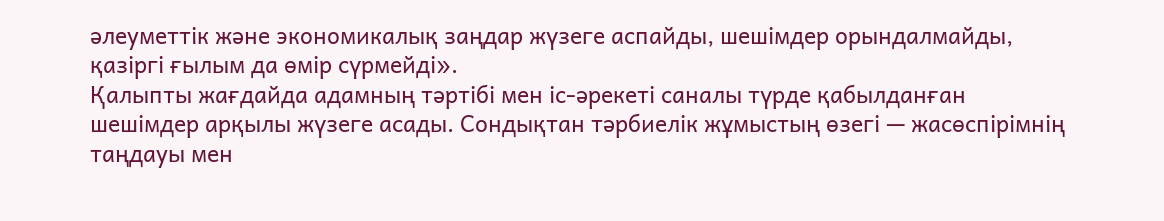әлеуметтік және экономикалық заңдар жүзеге аспайды, шешімдер орындалмайды, қазіргі ғылым да өмір сүрмейді».
Қалыпты жағдайда адамның тәртібі мен іс-әрекеті саналы түрде қабылданған шешімдер арқылы жүзеге асады. Сондықтан тәрбиелік жұмыстың өзегі — жасөспірімнің таңдауы мен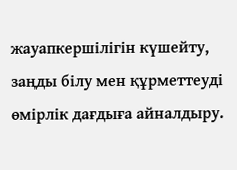жауапкершілігін күшейту, заңды білу мен құрметтеуді өмірлік дағдыға айналдыру.